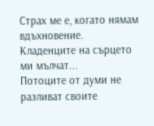Страх ме е, когато нямам вдъхновение.
Кладенците на сърцето ми мълчат...
Потоците от думи не разливат своите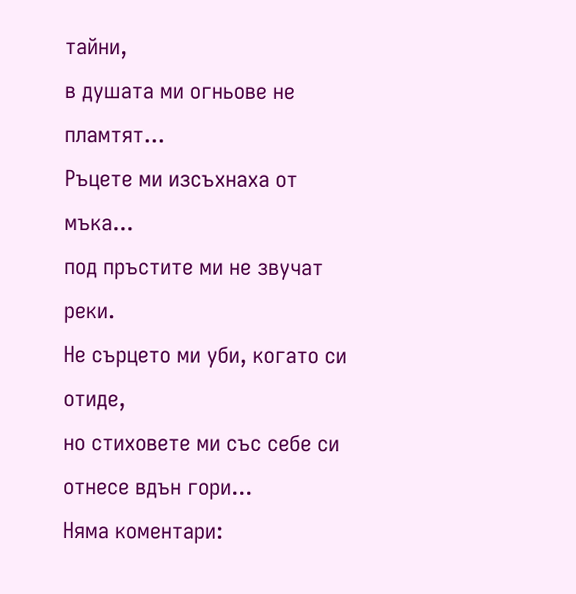тайни,
в душата ми огньове не пламтят...
Ръцете ми изсъхнаха от мъка...
под пръстите ми не звучат реки.
Не сърцето ми уби, когато си отиде,
но стиховете ми със себе си отнесе вдън гори...
Няма коментари: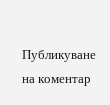Публикуване на коментар